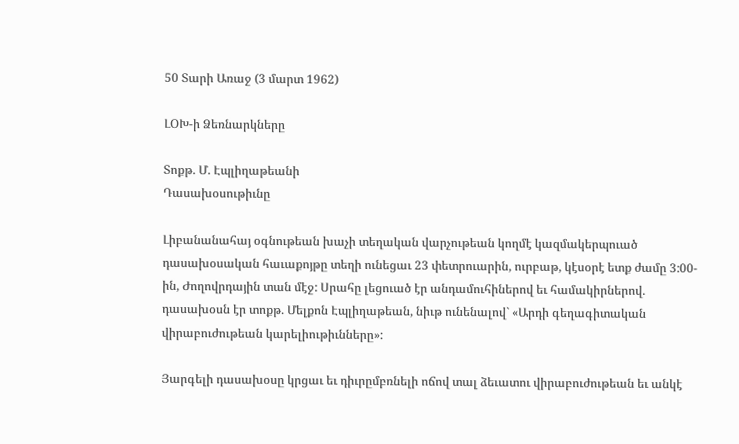50 Տարի Առաջ (3 մարտ 1962)

ԼՕԽ-ի Ձեռնարկները

Տոքթ. Մ. Էպլիղաթեանի
Դասախօսութիւնը

Լիբանանահայ օգնութեան խաչի տեղական վարչութեան կողմէ կազմակերպուած դասախօսական հաւաքոյթը տեղի ունեցաւ 23 փետրուարին, ուրբաթ, կէսօրէ ետք ժամը 3:00-ին, Ժողովրդային տան մէջ: Սրահը լեցուած էր անդամուհիներով եւ համակիրներով. դասախօսն էր տոքթ. Մելքոն Էպլիղաթեան, նիւթ ունենալով` «Արդի գեղագիտական վիրաբուժութեան կարելիութիւնները»:

Յարգելի դասախօսը կրցաւ եւ դիւրըմբռնելի ոճով տալ ձեւատու վիրաբուժութեան եւ անկէ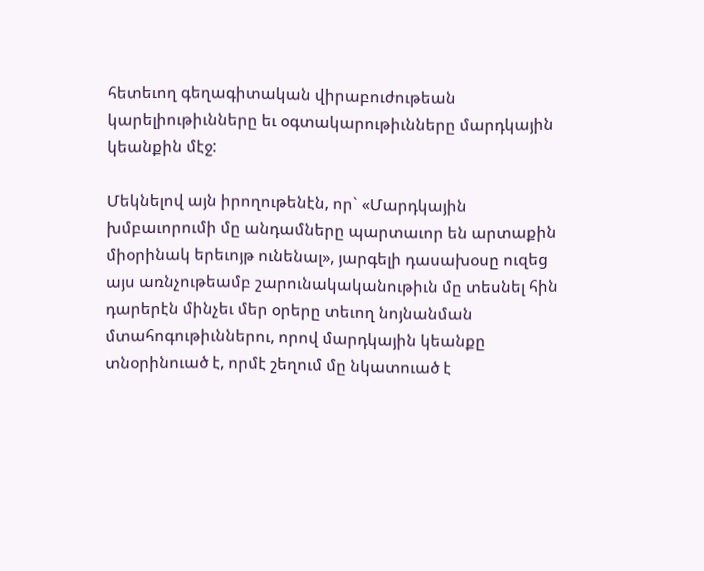հետեւող գեղագիտական վիրաբուժութեան կարելիութիւնները եւ օգտակարութիւնները մարդկային կեանքին մէջ:

Մեկնելով այն իրողութենէն, որ` «Մարդկային խմբաւորումի մը անդամները պարտաւոր են արտաքին միօրինակ երեւոյթ ունենալ», յարգելի դասախօսը ուզեց այս առնչութեամբ շարունակականութիւն մը տեսնել հին դարերէն մինչեւ մեր օրերը տեւող նոյնանման մտահոգութիւններու, որով մարդկային կեանքը տնօրինուած է, որմէ շեղում մը նկատուած է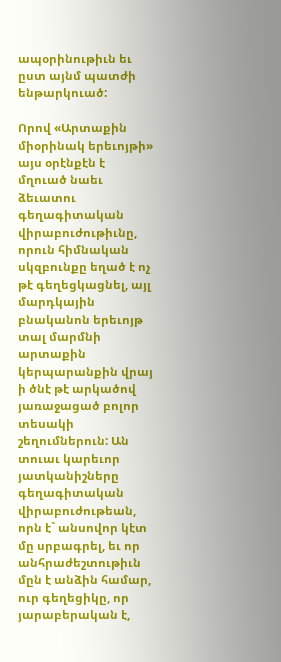ապօրինութիւն եւ ըստ այնմ պատժի ենթարկուած:

Որով «Արտաքին միօրինակ երեւոյթի» այս օրէնքէն է մղուած նաեւ ձեւատու գեղագիտական վիրաբուժութիւնը, որուն հիմնական սկզբունքը եղած է ոչ թէ գեղեցկացնել, այլ մարդկային բնականոն երեւոյթ տալ մարմնի արտաքին կերպարանքին վրայ ի ծնէ թէ արկածով յառաջացած բոլոր տեսակի շեղումներուն: Ան տուաւ կարեւոր յատկանիշները գեղագիտական վիրաբուժութեան, որն է` անսովոր կէտ մը սրբագրել, եւ որ անհրաժեշտութիւն մըն է անձին համար, ուր գեղեցիկը, որ յարաբերական է,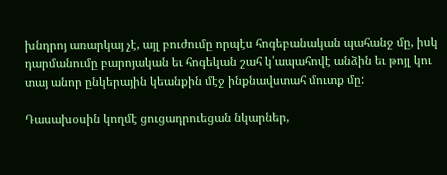խնդրոյ առարկայ չէ, այլ բուժումը որպէս հոգեբանական պահանջ մը, իսկ դարմանումը բարոյական եւ հոգեկան շահ կ՛ապահովէ անձին եւ թոյլ կու տայ անոր ընկերային կեանքին մէջ ինքնավստահ մուտք մը:

Դասախօսին կողմէ ցուցադրուեցան նկարներ,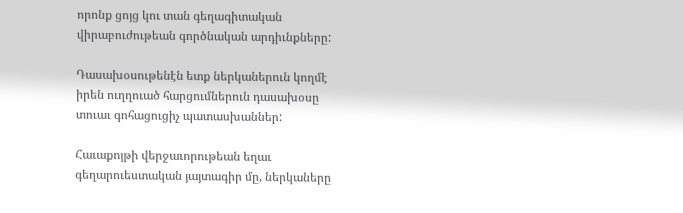որոնք ցոյց կու տան գեղագիտական վիրաբուժութեան գործնական արդիւնքները:

Դասախօսութենէն ետք ներկաներուն կողմէ իրեն ուղղուած հարցումներուն դասախօսը տուաւ գոհացուցիչ պատասխաններ:

Հաւաքոյթի վերջաւորութեան եղաւ գեղարուեստական յայտագիր մը, ներկաները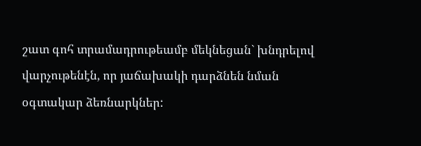շատ գոհ տրամադրութեամբ մեկնեցան` խնդրելով վարչութենէն, որ յաճախակի դարձնեն նման օգտակար ձեռնարկներ: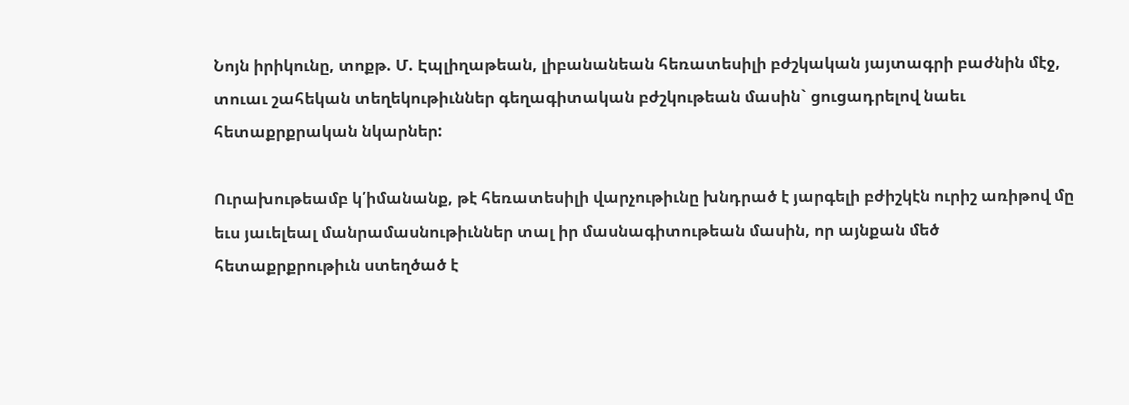Նոյն իրիկունը, տոքթ. Մ. Էպլիղաթեան, լիբանանեան հեռատեսիլի բժշկական յայտագրի բաժնին մէջ, տուաւ շահեկան տեղեկութիւններ գեղագիտական բժշկութեան մասին` ցուցադրելով նաեւ հետաքրքրական նկարներ:

Ուրախութեամբ կ՛իմանանք, թէ հեռատեսիլի վարչութիւնը խնդրած է յարգելի բժիշկէն ուրիշ առիթով մը եւս յաւելեալ մանրամասնութիւններ տալ իր մասնագիտութեան մասին, որ այնքան մեծ հետաքրքրութիւն ստեղծած է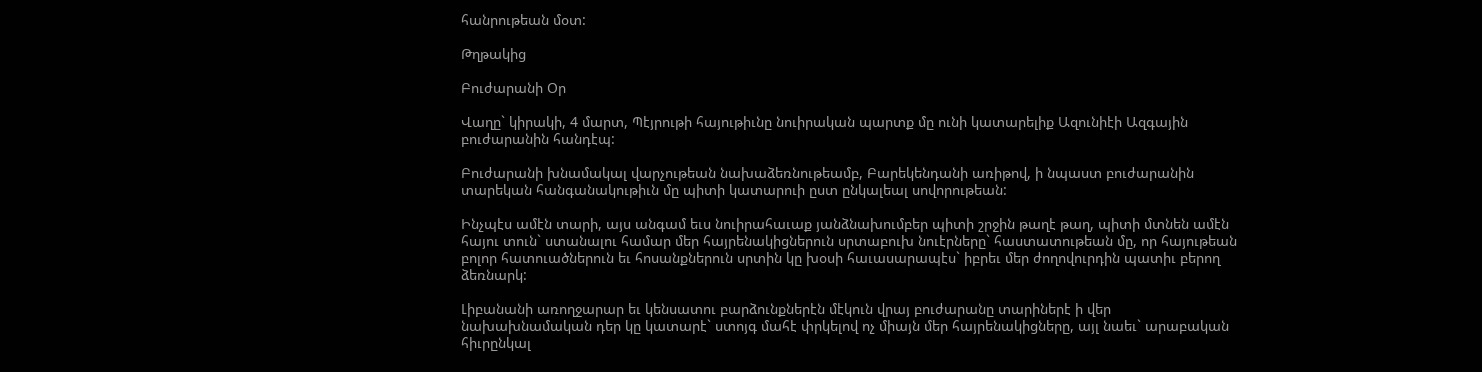հանրութեան մօտ:

Թղթակից

Բուժարանի Օր

Վաղը` կիրակի, 4 մարտ, Պէյրութի հայութիւնը նուիրական պարտք մը ունի կատարելիք Ազունիէի Ազգային բուժարանին հանդէպ:

Բուժարանի խնամակալ վարչութեան նախաձեռնութեամբ, Բարեկենդանի առիթով, ի նպաստ բուժարանին տարեկան հանգանակութիւն մը պիտի կատարուի ըստ ընկալեալ սովորութեան:

Ինչպէս ամէն տարի, այս անգամ եւս նուիրահաւաք յանձնախումբեր պիտի շրջին թաղէ թաղ, պիտի մտնեն ամէն հայու տուն` ստանալու համար մեր հայրենակիցներուն սրտաբուխ նուէրները` հաստատութեան մը, որ հայութեան բոլոր հատուածներուն եւ հոսանքներուն սրտին կը խօսի հաւասարապէս` իբրեւ մեր ժողովուրդին պատիւ բերող ձեռնարկ:

Լիբանանի առողջարար եւ կենսատու բարձունքներէն մէկուն վրայ բուժարանը տարիներէ ի վեր նախախնամական դեր կը կատարէ` ստոյգ մահէ փրկելով ոչ միայն մեր հայրենակիցները, այլ նաեւ` արաբական հիւրընկալ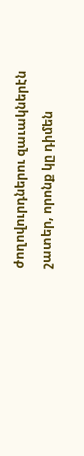ժողովուրդներու զաւակներէն շատեր, որոնք կը դիմեն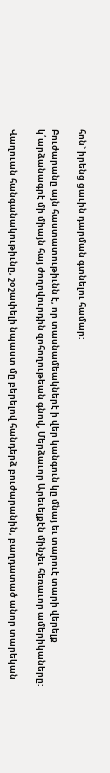հոն` իրենց ցաւին դարման գտնելու համար:

Բուժարանը այն հաստատութիւնն է, որ տասնամեակներէ ի վեր կանգուն կը մնայ եւ տարուէ տարի վերելք կ՛արձանագրէ մի միայն հայ ժողովուրդին զոհողութեան գնով, Մերձաւոր Արեւելքէն մինչեւ հեռաւոր ամերիկաները:

Վաղուան հանգանակութիւնը, շօշափելի նպաստ մը բերելով հանդերձ բուժարանին, բաղդատած անոր տարեկան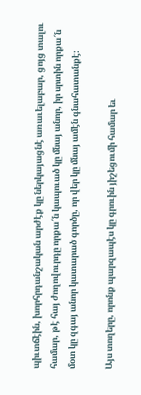պիւտճէին, խորհրդանշական արժէք կը ներկայացնէ առաւելաբար, ցոյց տալու համար, թէ հայ ժողովուրդը որքա՜ն կապուած կը մնայ անոր, իր սրտին որքա՜ն մօտ կը զգայ անոր կատարած գործը, որ վեր կը մնայ ամէն գնահատանքէ:

Այս տողերը, որոնք պարզապէս կը գրուին յիշեցումի համար եւ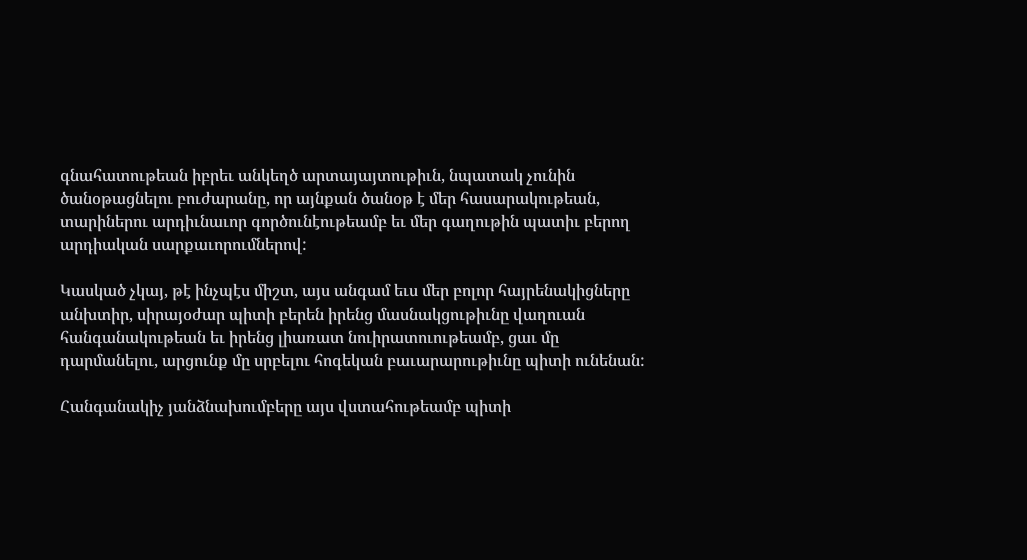գնահատութեան իբրեւ անկեղծ արտայայտութիւն, նպատակ չունին ծանօթացնելու բուժարանը, որ այնքան ծանօթ է մեր հասարակութեան, տարիներու արդիւնաւոր գործունէութեամբ եւ մեր գաղութին պատիւ բերող արդիական սարքաւորումներով:

Կասկած չկայ, թէ ինչպէս միշտ, այս անգամ եւս մեր բոլոր հայրենակիցները անխտիր, սիրայօժար պիտի բերեն իրենց մասնակցութիւնը վաղուան հանգանակութեան եւ իրենց լիառատ նուիրատուութեամբ, ցաւ մը դարմանելու, արցունք մը սրբելու հոգեկան բաւարարութիւնը պիտի ունենան:

Հանգանակիչ յանձնախումբերը այս վստահութեամբ պիտի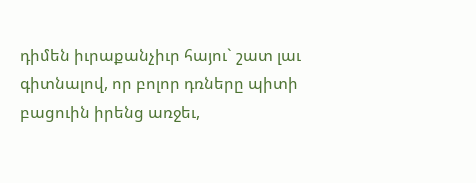դիմեն իւրաքանչիւր հայու` շատ լաւ գիտնալով, որ բոլոր դռները պիտի բացուին իրենց առջեւ,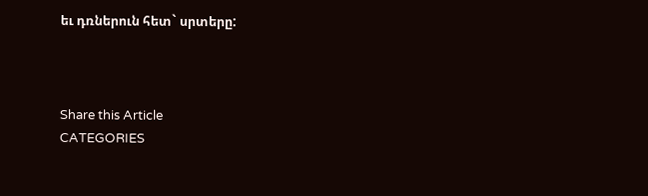եւ դռներուն հետ` սրտերը:



Share this Article
CATEGORIES